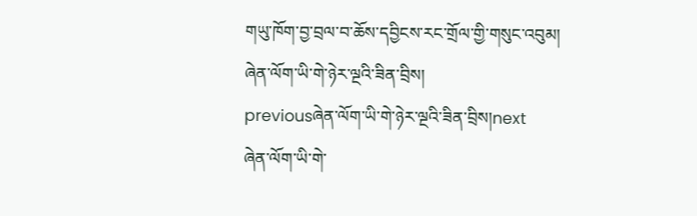གཡུ་ཁོག་བྱ་བྲལ་བ་ཆོས་དབྱིངས་རང་གྲོལ་གྱི་གསུང་འབུམ།
ཞེན་ལོག་ཡི་གེ་ཉེར་ལྔའི་ཟིན་བྲིས།
previousཞེན་ལོག་ཡི་གེ་ཉེར་ལྔའི་ཟིན་བྲིས།next
ཞེན་ལོག་ཡི་གེ་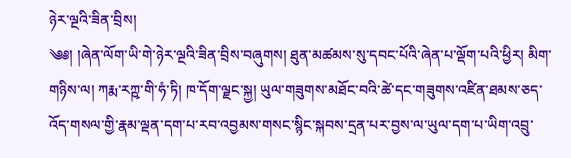ཉེར་ལྔའི་ཟིན་བྲིས།
༄༅། །ཞེན་ལོག་ཡི་གེ་ཉེར་ལྔའི་ཟིན་བྲིས་བཞུགས། ཐུན་མཚམས་སུ་དབང་པོའི་ཞེན་པ་ལྡོག་པའི་ཕྱིར། མིག་གཉིས་ལ། ཀརྨ་རཀྵ་གི་ཧཾ་ཏི། ཁ་དོག་ལྗང་སྐྱ། ཡུལ་གཟུགས་མཐོང་བའི་ཚེ་དང་གཟུགས་འཛིན་ཐམས་ཅད་འོད་གསལ་གྱི་རྣམ་ལྡན་དག་པ་རབ་འབྱམས་གསང་སྙིང་སྐབས་དྲན་པར་བྱས་ལ་ཡུལ་དག་པ་ཡིག་འབྲུ་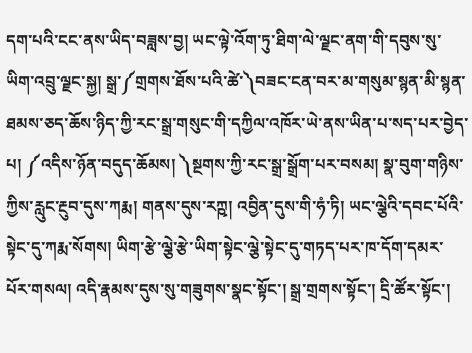དག་པའི་ངང་ནས་ཡིད་བཟླས་བྱ། ཡང་ལྟེ་འོག་ཏུ་ཐིག་ལེ་ལྗང་ནག་གི་དབུས་སུ་ཡིག་འབྲུ་ལྗང་སྐྱ། སྒྲ་༼གྲགས་ཐོས་པའི་ཚེ་༽བཟང་ངན་བར་མ་གསུམ་སྙན་མི་སྙན་ཐམས་ཅད་ཆོས་ཉིད་ཀྱི་རང་སྒྲ་གསུང་གི་དཀྱིལ་འཁོར་ཡེ་ནས་ཡིན་པ་སད་པར་བྱེད་པ། ༼འདིས་ཉོན་བདུད་ཆོམས། ༽སྔགས་ཀྱི་རང་སྒྲ་སྒྲོག་པར་བསམ། སྣ་བུག་གཉིས་ཀྱིས་རླུང་རྔུབ་དུས་ཀརྨ། གནས་དུས་རཀྵ། འབྱིན་དུས་གི་ཧཾ་ཏི། ཡང་ལྕེའི་དབང་པོའི་སྟེང་དུ་ཀརྨ་སོགས། ཡིག་རྩེ་ལྕེ་རྩེ་ཡིག་སྟེང་ལྕེ་སྟེང་དུ་གཏད་པར་ཁ་དོག་དམར་པོར་གསལ། འདི་རྣམས་དུས་སུ་གཟུགས་སྣང་སྟོང་། སྒྲ་གྲགས་སྟོང་། དྲི་ཚོར་སྟོང་།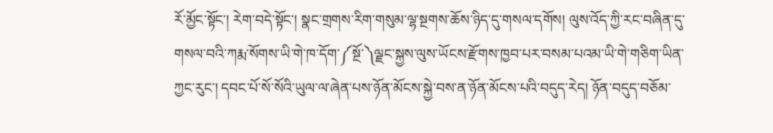རོ་མྱོང་སྟོང་། རེག་བདེ་སྟོང་། སྣང་གྲགས་རིག་གསུམ་ལྷ་སྔགས་ཆོས་ཉིད་དུ་གསལ་དགོས། ལུས་འོད་ཀྱི་རང་བཞིན་དུ་གསལ་བའི་ཀརྨ་སོགས་ཡི་གེ་ཁ་དོག་༼སྔོ་༽ལྗང་སྐྱས་ལུས་ཡོངས་རྫོགས་ཁྱབ་པར་བསམ་པའམ་ཡི་གེ་གཅིག་ཡིན་ཀྱང་རུང་། དབང་པོ་སོ་སོའི་ཡུལ་ལ་ཞེན་པས་ཉོན་མོངས་སྐྱེ་བས་ན་ཉོན་མོངས་པའི་བདུད་རེད། ཉོན་བདུད་བཅོམ་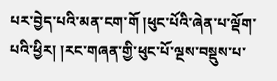པར་བྱེད་པའི་མན་ངག་གོ །ཕུང་པོའི་ཞེན་པ་ལྡོག་པའི་ཕྱིར། །རང་གཞན་གྱི་ཕུང་པོ་ལྔས་བསྡུས་པ་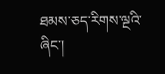ཐམས་ཅད་རིགས་ལྔའི་ཞིང་།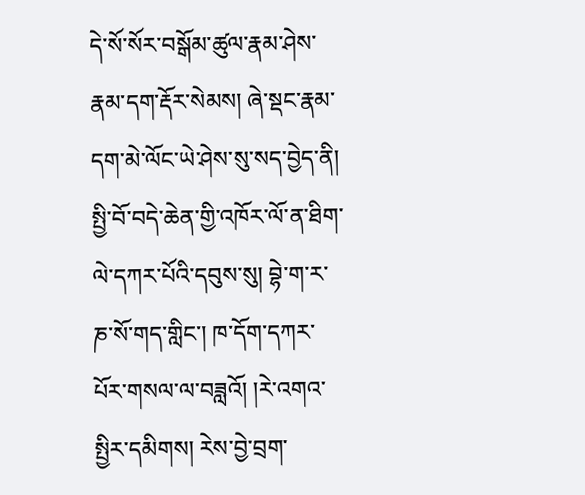དེ་སོ་སོར་བསྒོམ་ཚུལ་རྣམ་ཤེས་རྣམ་དག་རྡོར་སེམས། ཞེ་སྡང་རྣམ་དག་མེ་ལོང་ཡེ་ཤེས་སུ་སད་བྱེད་ནི། སྤྱི་བོ་བདེ་ཆེན་གྱི་འཁོར་ལོ་ན་ཐིག་ལེ་དཀར་པོའི་དབུས་སུ། བྷེ་ག་ར་ཎ་སོ་གད་གླིང་། ཁ་དོག་དཀར་པོར་གསལ་ལ་བཟླའོ། །རེ་འགའ་སྤྱིར་དམིགས། རེས་བྱེ་བྲག་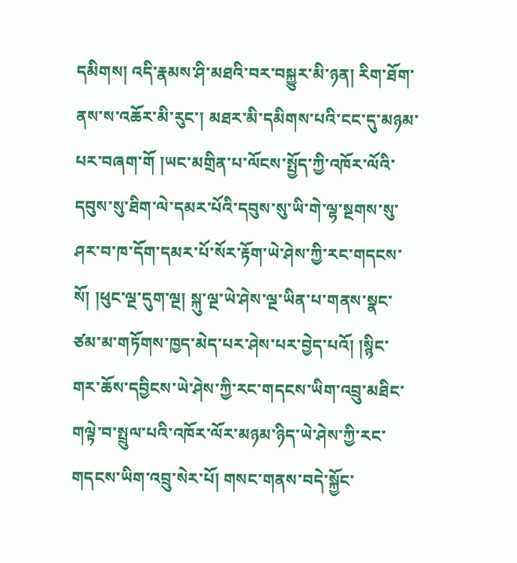དམིགས། འདི་རྣམས་ཤི་མཐའི་བར་བསྐྱུར་མི་ཉན། རིག་ཐོག་ནས་ས་འཆོར་མི་རུང་། མཐར་མི་དམིགས་པའི་ངང་དུ་མཉམ་པར་བཞག་གོ །ཡང་མགྲིན་པ་ལོངས་སྤྱོད་ཀྱི་འཁོར་ལོའི་དབུས་སུ་ཐིག་ལེ་དམར་པོའི་དབུས་སུ་ཡི་གེ་ལྷ་སྔགས་སུ་ཤར་བ་ཁ་དོག་དམར་པོ་སོར་རྟོག་ཡེ་ཤེས་ཀྱི་རང་གདངས་སོ། །ཕུང་ལྔ་དུག་ལྔ། སྐུ་ལྔ་ཡེ་ཤེས་ལྔ་ཡིན་པ་གནས་སྣང་ཙམ་མ་གཏོགས་ཁྱད་མེད་པར་ཤེས་པར་བྱེད་པའོ། །སྙིང་གར་ཆོས་དབྱིངས་ཡེ་ཤེས་ཀྱི་རང་གདངས་ཡིག་འབྲུ་མཐིང་གལྟེ་བ་སྤྲུལ་པའི་འཁོར་ལོར་མཉམ་ཉིད་ཡེ་ཤེས་ཀྱི་རང་གདངས་ཡིག་འབྲུ་སེར་པོ། གསང་གནས་བདེ་སྐྱོང་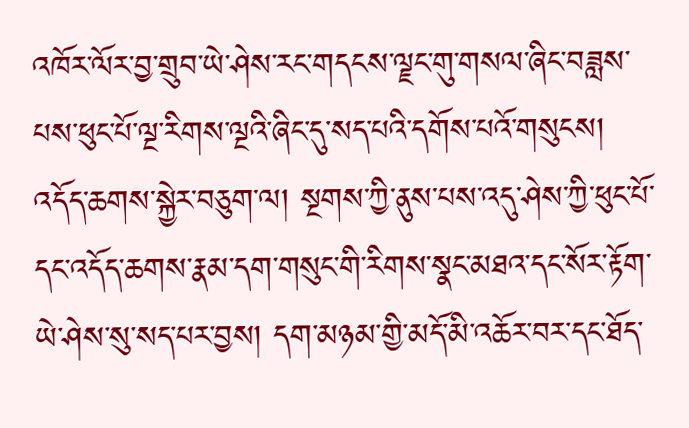འཁོར་ལོར་བྱ་གྲུབ་ཡེ་ཤེས་རང་གདངས་ལྗང་གུ་གསལ་ཞིང་བཟླས་པས་ཕུང་པོ་ལྔ་རིགས་ལྔའི་ཞིང་དུ་སད་པའི་དགོས་པའོ་གསུངས། འདོད་ཆགས་སྐྱེར་བཅུག་ལ། སྔགས་ཀྱི་ནུས་པས་འདུ་ཤེས་ཀྱི་ཕུང་པོ་དང་འདོད་ཆགས་རྣམ་དག་གསུང་གི་རིགས་སྣང་མཐའ་དང་སོར་རྟོག་ཡེ་ཤེས་སུ་སད་པར་བྱས། དག་མཉམ་གྱི་མདོ་མི་འཆོར་བར་དང་ཐོད་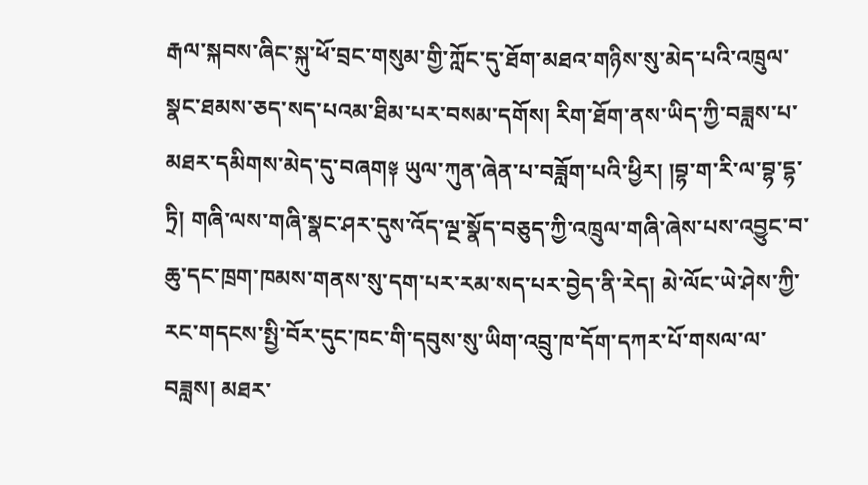རྒལ་སྐབས་ཞིང་སྐུ་ཕོ་བྲང་གསུམ་གྱི་ཀློང་དུ་ཐོག་མཐའ་གཉིས་སུ་མེད་པའི་འཁྲུལ་སྣང་ཐམས་ཅད་སད་པའམ་ཐིམ་པར་བསམ་དགོས། རིག་ཐོག་ནས་ཡིད་ཀྱི་བཟླས་པ་མཐར་དམིགས་མེད་དུ་བཞག༈ ཡུལ་ཀུན་ཞེན་པ་བཟློག་པའི་ཕྱིར། །བྷ་ག་རི་ལ་བྷ་དྷ་ཏྲི། གཞི་ལས་གཞི་སྣང་ཤར་དུས་འོད་ལྔ་སྣོད་བཅུད་ཀྱི་འཁྲུལ་གཞི་ཞེས་པས་འབྱུང་བ་ཆུ་དང་ཁྲག་ཁམས་གནས་སུ་དག་པར་རམ་སད་པར་བྱེད་ནི་རེད། མེ་ལོང་ཡེ་ཤེས་ཀྱི་རང་གདངས་སྤྱི་བོར་དུང་ཁང་གི་དབུས་སུ་ཡིག་འབྲུ་ཁ་དོག་དཀར་པོ་གསལ་ལ་བཟླས། མཐར་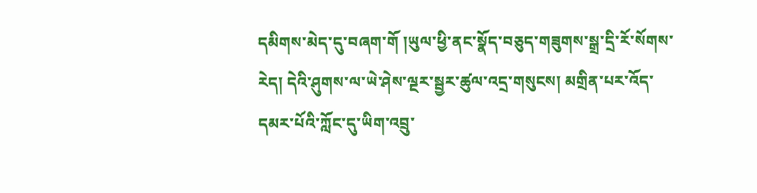དམིགས་མེད་དུ་བཞག་གོ །ཡུལ་ཕྱི་ནང་སྣོད་བཅུད་གཟུགས་སྒྲ་དྲི་རོ་སོགས་རེད། དེའི་ཤུགས་ལ་ཡེ་ཤེས་ལྔར་སྦྱར་ཚུལ་འདྲ་གསུངས། མགྲིན་པར་འོད་དམར་པོའི་ཀློང་དུ་ཡིག་འབྲུ་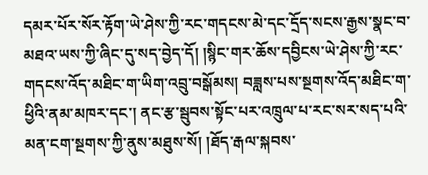དམར་པོར་སོར་རྟོག་ཡེ་ཤེས་ཀྱི་རང་གདངས་མེ་དང་དྲོད་སངས་རྒྱས་སྣང་བ་མཐའ་ཡས་ཀྱི་ཞིང་དུ་སད་བྱེད་དོ། །སྙིང་གར་ཆོས་དབྱིངས་ཡེ་ཤེས་ཀྱི་རང་གདངས་འོད་མཐིང་ག་ཡིག་འབྲུ་བསྒོམས། བཟླས་པས་སྔགས་འོད་མཐིང་ག་ཕྱིའི་ནམ་མཁར་དང་། ནང་རྩ་སྦུབས་སྟོང་པར་འཁྲུལ་པ་རང་སར་སད་པའི་མན་ངག་སྔགས་ཀྱི་ནུས་མཐུས་སོ། །ཐོད་རྒལ་སྐབས་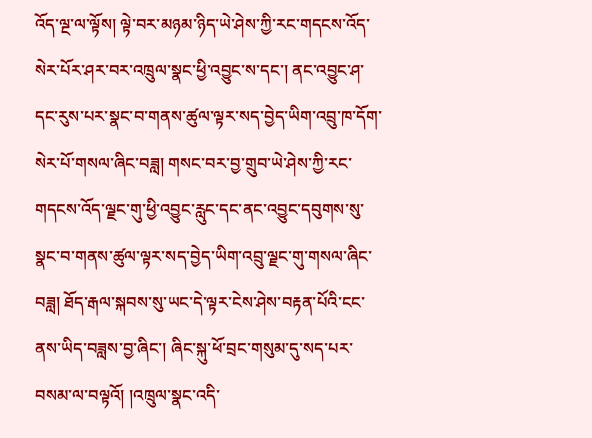འོད་ལྔ་ལ་ལྟོས། ལྟེ་བར་མཉམ་ཉིད་ཡེ་ཤེས་ཀྱི་རང་གདངས་འོད་སེར་པོར་ཤར་བར་འཁྲུལ་སྣང་ཕྱི་འབྱུང་ས་དང་། ནང་འབྱུང་ཤ་དང་རུས་པར་སྣང་བ་གནས་ཚུལ་ལྟར་སད་བྱེད་ཡིག་འབྲུ་ཁ་དོག་སེར་པོ་གསལ་ཞིང་བཟླ། གསང་བར་བྱ་གྲུབ་ཡེ་ཤེས་ཀྱི་རང་གདངས་འོད་ལྗང་གུ་ཕྱི་འབྱུང་རླུང་དང་ནང་འབྱུང་དབུགས་སུ་སྣང་བ་གནས་ཚུལ་ལྟར་སད་བྱེད་ཡིག་འབྲུ་ལྗང་གུ་གསལ་ཞིང་བཟླ། ཐོད་རྒལ་སྐབས་སུ་ཡང་དེ་ལྟར་ངེས་ཤེས་བརྟན་པོའི་ངང་ནས་ཡིད་བཟླས་བྱ་ཞིང་། ཞིང་སྐུ་ཕོ་བྲང་གསུམ་དུ་སད་པར་བསམ་ལ་བལྟའོ། །འཁྲུལ་སྣང་འདི་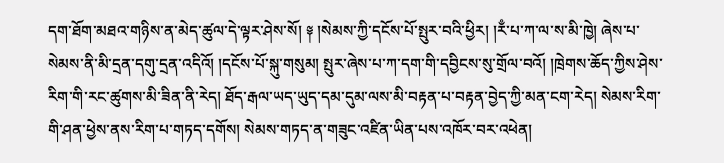དག་ཐོག་མཐའ་གཉིས་ན་མེད་ཚུལ་དེ་ལྟར་ཤེས་སོ། ༈ །སེམས་ཀྱི་དངོས་པོ་སྤུར་བའི་ཕྱིར། །རྃ་པ་ཀ་ལ་ས་མི་ཁྱེ། ཞེས་པ་སེམས་ནི་མི་དྲན་དགུ་དྲན་འདིའོ། །དངོས་པོ་སྐུ་གསུམ། སྤུར་ཞེས་པ་ཀ་དག་གི་དབྱིངས་སུ་གྲོལ་བའོ། །ཁྲེགས་ཆོད་ཀྱིས་ཤེས་རིག་གི་རང་ཚུགས་མི་ཟིན་ནི་རེད། ཐོད་རྒལ་ཡད་ཡུད་དམ་དུམ་ལས་མི་བརྟན་པ་བརྟན་བྱེད་ཀྱི་མན་ངག་རེད། སེམས་རིག་གི་ཤན་ཕྱེས་ནས་རིག་པ་གཏད་དགོས། སེམས་གཏད་ན་གཟུང་འཛིན་ཡིན་པས་འཁོར་བར་འཕེན།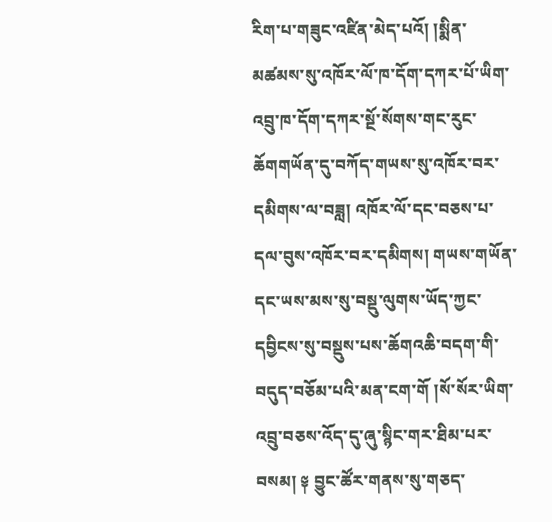རིག་པ་གཟུང་འཛིན་མེད་པའོ། །སྨིན་མཚམས་སུ་འཁོར་ལོ་ཁ་དོག་དཀར་པོ་ཡིག་འབྲུ་ཁ་དོག་དཀར་སྔོ་སོགས་གང་རུང་ཆོགགཡོན་དུ་བཀོད་གཡས་སུ་འཁོར་བར་དམིགས་ལ་བཟླ། འཁོར་ལོ་དང་བཅས་པ་དལ་བུས་འཁོར་བར་དམིགས། གཡས་གཡོན་དང་ཡས་མས་སུ་བསྡུ་ལུགས་ཡོད་ཀྱང་དབྱིངས་སུ་བསྡུས་པས་ཆོགའཆི་བདག་གི་བདུད་བཅོམ་པའི་མན་ངག་གོ །སོ་སོར་ཡིག་འབྲུ་བཅས་འོད་དུ་ཞུ་སྙིང་གར་ཐིམ་པར་བསམ། ༈ བྱུང་ཚོར་གནས་སུ་གཅད་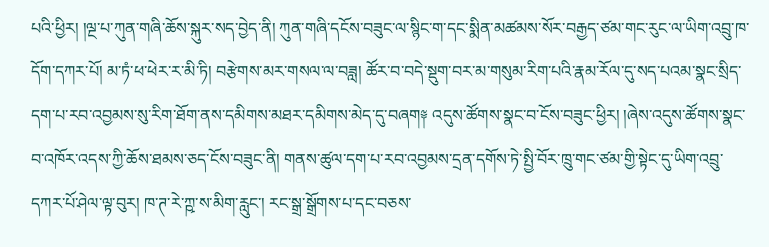པའི་ཕྱིར། །ལྔ་པ་ཀུན་གཞི་ཆོས་སྐུར་སད་བྱེད་ནི། ཀུན་གཞི་དངོས་བཟུང་ལ་སྙིང་ག་དང་སྨིན་མཚམས་སོར་བརྒྱད་ཙམ་གང་རུང་ལ་ཡིག་འབྲུ་ཁ་དོག་དཀར་པོ། མ་ཏཾ་ཕ་ཕེར་ར་མི་ཏི། བརྩེགས་མར་གསལ་ལ་བཟླ། ཚོར་བ་བདེ་སྡུག་བར་མ་གསུམ་རིག་པའི་རྣམ་རོལ་དུ་སད་པའམ་སྣང་སྲིད་དག་པ་རབ་འབྱམས་སུ་རིག་ཐོག་ནས་དམིགས་མཐར་དམིགས་མེད་དུ་བཞག༈ འདུས་ཚོགས་སྣང་བ་ངོས་བཟུང་ཕྱིར། །ཞེས་འདུས་ཚོགས་སྣང་བ་འཁོར་འདས་ཀྱི་ཆོས་ཐམས་ཅད་ངོས་བཟུང་ནི། གནས་ཚུལ་དག་པ་རབ་འབྱམས་དྲན་དགོས་ཏེ་སྤྱི་བོར་ཁྲུ་གང་ཙམ་གྱི་སྟེང་དུ་ཡིག་འབྲུ་དཀར་པོ་ཤེལ་ལྟ་བུར། ཁ་ཊ་རེ་ཀྵ་ས་མིག་རླུང་། རང་སྒྲ་སྒྲོགས་པ་དང་བཅས་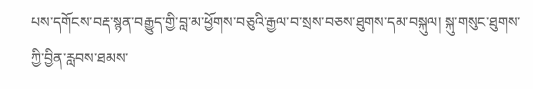པས་དགོངས་བརྡ་སྙན་བརྒྱུད་གྱི་བླ་མ་ཕྱོགས་བཅུའི་རྒྱལ་བ་སྲས་བཅས་ཐུགས་དམ་བསྐུལ། སྐུ་གསུང་ཐུགས་ཀྱི་བྱིན་རླབས་ཐམས་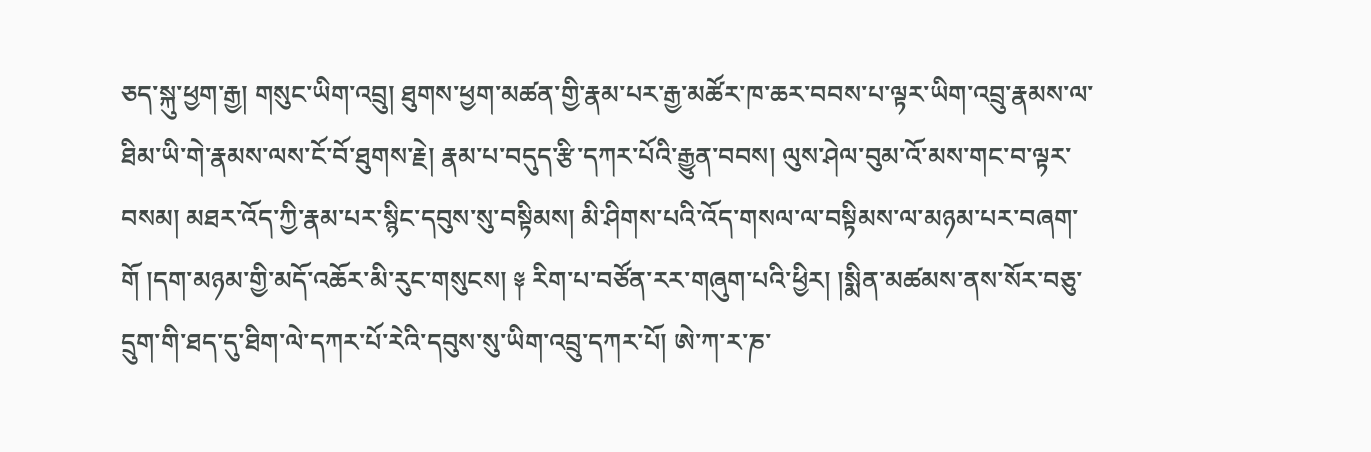ཅད་སྐུ་ཕྱག་རྒྱ། གསུང་ཡིག་འབྲུ། ཐུགས་ཕྱག་མཚན་གྱི་རྣམ་པར་རྒྱ་མཚོར་ཁ་ཆར་བབས་པ་ལྟར་ཡིག་འབྲུ་རྣམས་ལ་ཐིམ་ཡི་གེ་རྣམས་ལས་ངོ་བོ་ཐུགས་རྗེ། རྣམ་པ་བདུད་རྩི་དཀར་པོའི་རྒྱུན་བབས། ལུས་ཤེལ་བུམ་འོ་མས་གང་བ་ལྟར་བསམ། མཐར་འོད་ཀྱི་རྣམ་པར་སྙིང་དབུས་སུ་བསྟིམས། མི་ཤིགས་པའི་འོད་གསལ་ལ་བསྟིམས་ལ་མཉམ་པར་བཞག་གོ །དག་མཉམ་གྱི་མདོ་འཆོར་མི་རུང་གསུངས། ༈ རིག་པ་བཙོན་རར་གཞུག་པའི་ཕྱིར། །སྨིན་མཚམས་ནས་སོར་བཅུ་དྲུག་གི་ཐད་དུ་ཐིག་ལེ་དཀར་པོ་རེའི་དབུས་སུ་ཡིག་འབྲུ་དཀར་པོ། ཨེ་ཀ་ར་ཎ་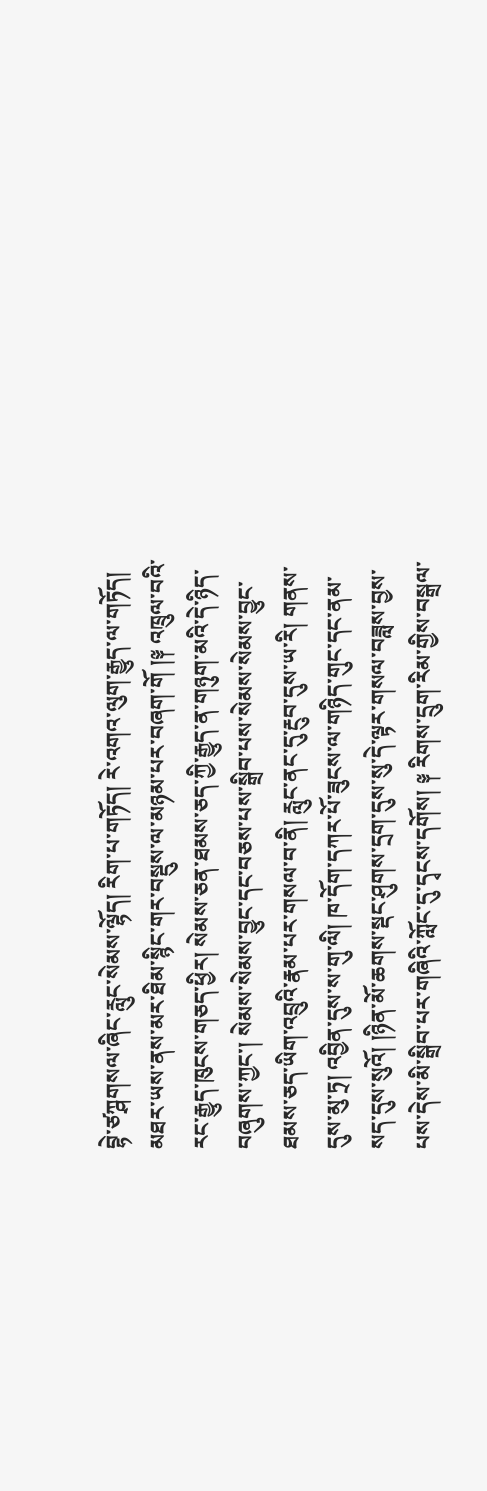བྷེ་ཙཀྴགསལ་ཞིང་རླུང་སེམས་ལྷོད། རིག་པ་གཏོད། རེ་འགའ་ལུག་རྒྱུད་ལ་གཏོད། མཐར་ཡས་ནས་མར་ཐིམ་སྙིང་གར་བསྡུས་ལ་མཉམ་པར་བཞག་གོ །༈ འཁྲུལ་བའི་རང་རྒྱུད་ཁུངས་གཅད་ཕྱིར། སེམས་ཅན་ཐམས་ཅད་ཀྱི་རྒྱུད་ན་གཉུག་མའི་དེ་ཉིད་བཞུགས་ཀྱང་། སེམས་སེམས་བྱུང་དང་བཅས་པས་སྒྲིབ་པས་སེམས་སེམས་བྱུང་ཐམས་ཅད་ཡིག་འབྲུའི་རྣམ་པར་གསལ་བ་ནི། རླུང་ནང་དུ་རྔུབ་དུས་ཡ་རི། གནས་དུས་མུ་ཏྲ། འབྱིན་དུས་ས་གུ་ལི། ཁ་དོག་དཀར་པོ་ཟུངས་ལ་གཉིད་གུང་དང་ནམ་སད་དུས་སུའོ། །ཉིན་མོ་ཆགས་སྡང་ཤུགས་དྲག་དུས་སུ་དེ་ལྟར་གསལ་བཟླས་བྱས་པས་དེས་མི་སྒྲིབ་པར་གཞིའི་ཀློང་དུ་དྭངས་དགོས། ༈ རིགས་དྲུག་རིམ་གྱིས་བསྒྲལ་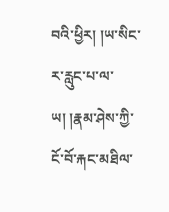བའི་ཕྱིར། །ཡ་སིང་ར་རླུང་པ་ལ་ཡ། །རྣམ་ཤེས་ཀྱི་ངོ་བོ་རྐང་མཐིལ་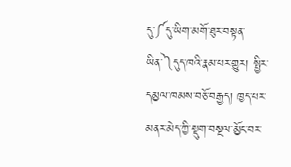དུ་༼དུ་ཡིག་མགོ་ཐུར་བསྟན་ཡིན་༽དུད་ཁའི་རྣམ་པར་གྱུར། སྤྱིར་དམྱལ་ཁམས་བཅོ་བརྒྱད། ཁྱད་པར་མནར་མེད་ཀྱི་སྡུག་བསྔལ་མྱོང་བར་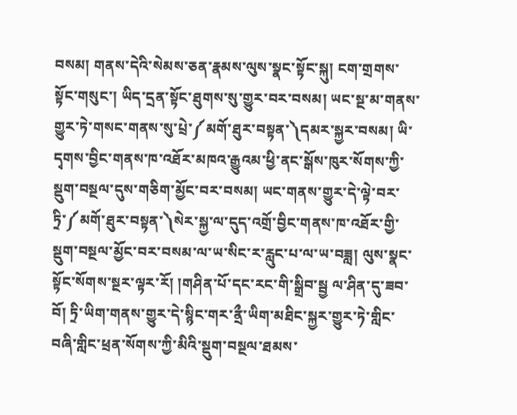བསམ། གནས་དེའི་སེམས་ཅན་རྣམས་ལུས་སྣང་སྟོང་སྐུ། ངག་གྲགས་སྟོང་གསུང་། ཡིད་དྲན་སྟོང་ཐུགས་སུ་གྱུར་བར་བསམ། ཡང་སྔ་མ་གནས་གྱུར་ཏེ་གསང་གནས་སུ་པྲེ་༼མགོ་ཐུར་བསྟན་༽དམར་སྐྱར་བསམ། ཡི་དྭགས་བྱིང་གནས་ཁ་འཐོར་མཁའ་རྒྱུའམ་ཕྱི་ནང་སྒོས་ཁུར་སོགས་ཀྱི་སྡུག་བསྔལ་དུས་གཅིག་མྱོང་བར་བསམ། ཡང་གནས་གྱུར་དེ་ལྟེ་བར་ཏྲི་༼མགོ་ཐུར་བསྟན་༽སེར་སྐྱ་ལ་དུད་འགྲོ་བྱིང་གནས་ཁ་འཐོར་གྱི་སྡུག་བསྔལ་མྱོང་བར་བསམ་ལ་ཡ་སིང་ར་རླུང་པ་ལ་ཡ་བཟླ། ལུས་སྣང་སྟོང་སོགས་སྔར་ལྟར་རོ། །གཤིན་པོ་དང་རང་གི་སྒྲིབ་སྦྱ ལ་ཤིན་དུ་ཟབ་བོ། ཏྲི་ཡིག་གནས་གྱུར་དེ་སྙིང་གར་ནྲྀ་ཡིག་མཐིང་སྐྱར་གྱུར་ཏེ་གླིང་བཞི་གླིང་ཕྲན་སོགས་ཀྱི་མིའི་སྡུག་བསྔལ་ཐམས་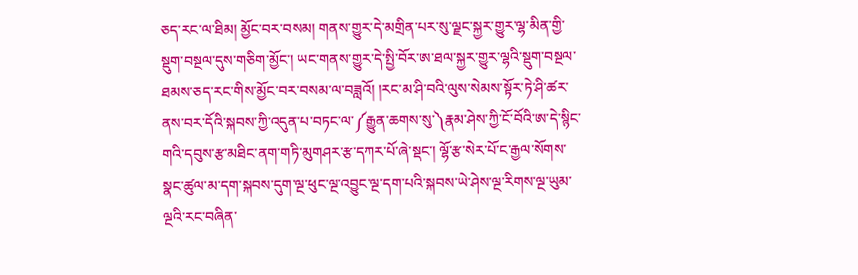ཅད་རང་ལ་ཐིམ། མྱོང་བར་བསམ། གནས་གྱུར་དེ་མགྲིན་པར་སུ་ལྗང་སྐྱར་གྱུར་ལྷ་མིན་གྱི་སྡུག་བསྔལ་དུས་གཅིག་མྱོང་། ཡང་གནས་གྱུར་དེ་སྤྱི་བོར་ཨ་ཐལ་སྐྱར་གྱུར་ལྷའི་སྡུག་བསྔལ་ཐམས་ཅད་རང་གིས་མྱོང་བར་བསམ་ལ་བཟླའོ། །རང་མ་ཤི་བའི་ལུས་སེམས་སྟོར་ཏེ་ཤི་ཚར་ནས་བར་དོའི་སྐབས་ཀྱི་འདུན་པ་བཏང་ལ་༼རྒྱུན་ཆགས་སུ་༽རྣམ་ཤེས་ཀྱི་ངོ་བོའི་ཨ་དེ་སྙིང་གའི་དབུས་རྩ་མཐིང་ནག་གཏི་མུགཤར་རྩ་དཀར་པོ་ཞེ་སྡང་། ལྷོ་རྩ་སེར་པོ་ང་རྒྱལ་སོགས་སྣང་ཚུལ་མ་དག་སྐབས་དུག་ལྔ་ཕུང་ལྔ་འབྱུང་ལྔ་དག་པའི་སྐབས་ཡེ་ཤེས་ལྔ་རིགས་ལྔ་ཡུམ་ལྔའི་རང་བཞིན་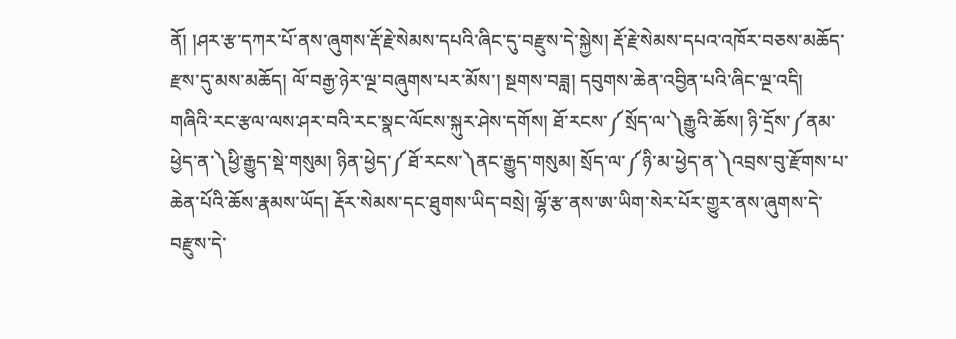ནོ། །ཤར་རྩ་དཀར་པོ་ནས་ཞུགས་རྡོ་རྗེ་སེམས་དཔའི་ཞིང་དུ་བརྫུས་དེ་སྐྱེས། རྡོ་རྗེ་སེམས་དཔའ་འཁོར་བཅས་མཆོད་རྫས་དུ་མས་མཆོད། ལོ་བརྒྱ་ཉེར་ལྔ་བཞུགས་པར་མོས་། སྔགས་བཟླ། དབུགས་ཆེན་འབྱིན་པའི་ཞིང་ལྔ་འདི། གཞིའི་རང་རྩལ་ལས་ཤར་བའི་རང་སྣང་ལོངས་སྐུར་ཤེས་དགོས། ཐོ་རངས་༼སྲོད་ལ་༽རྒྱུའི་ཆོས། ཉི་དྲོས་༼ནམ་ཕྱེད་ན་༽ཕྱི་རྒྱུད་སྡེ་གསུམ། ཉིན་ཕྱེད་༼ཐོ་རངས་༽ནང་རྒྱུད་གསུམ། སྲོད་ལ་༼ཉི་མ་ཕྱེད་ན་༽འབྲས་བུ་རྫོགས་པ་ཆེན་པོའི་ཆོས་རྣམས་ཡོད། རྡོར་སེམས་དང་ཐུགས་ཡིད་བསྲེ། ལྷོ་རྩ་ནས་ཨ་ཡིག་སེར་པོར་གྱུར་ནས་ཞུགས་དེ་བརྫུས་དེ་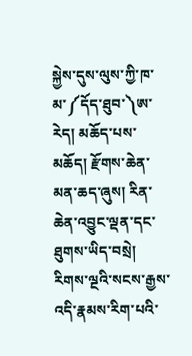སྐྱེས་དུས་ལུས་ཀྱི་ཁ་མ་༼དོད་ཐུབ་༽ཨ་རེད། མཆོད་པས་མཆོད། རྫོགས་ཆེན་མན་ཆད་ཞུས། རིན་ཆེན་འབྱུང་ལྡན་དང་ཐུགས་ཡིད་བསྲེ། རིགས་ལྔའི་སངས་རྒྱས་འདི་རྣམས་རིག་པའི་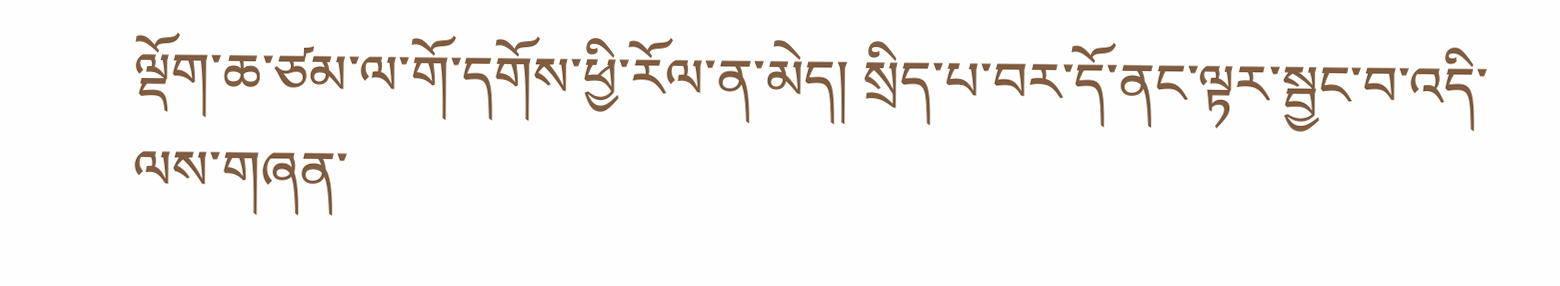ལྡོག་ཆ་ཙམ་ལ་གོ་དགོས་ཕྱི་རོལ་ན་མེད། སྲིད་པ་བར་དོ་ནང་ལྟར་སྦྱང་བ་འདི་ལས་གཞན་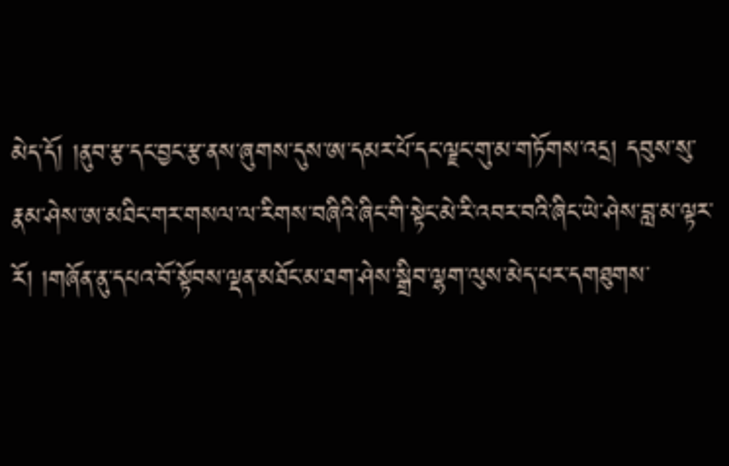མེད་དོ། །ནུབ་རྩ་དང་བྱང་རྩ་ནས་ཞུགས་དུས་ཨ་དམར་པོ་དང་ལྗང་གུ་མ་གཏོགས་འདྲ། དབུས་སུ་རྣམ་ཤེས་ཨ་མཐིང་གར་གསལ་ལ་རིགས་བཞིའི་ཞིང་གི་སྟེང་མེ་རི་འབར་བའི་ཞིང་ཡེ་ཤེས་བླ་མ་ལྟར་རོ། །གཞོན་ནུ་དཔའ་བོ་སྟོབས་ལྡན་མཐོང་མ་ཐག་ཤེས་སྒྲིབ་ལྷག་ལུས་མེད་པར་དགཐུགས་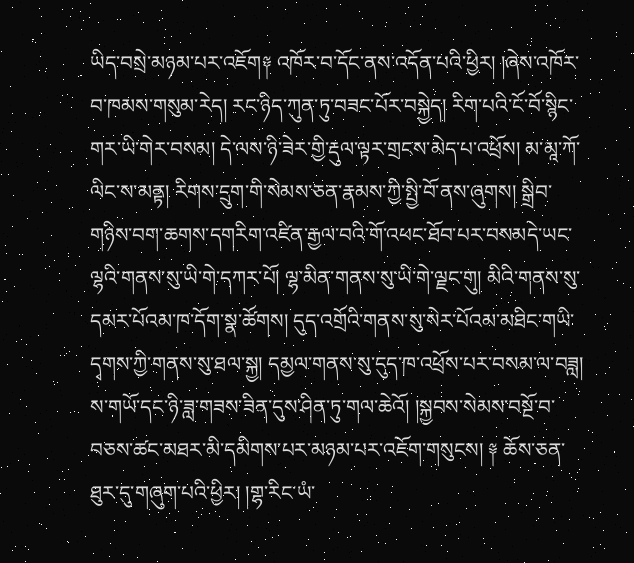ཡིད་བསྲེ་མཉམ་པར་འཇོག༈ འཁོར་བ་དོང་ནས་འདོན་པའི་ཕྱིར། །ཞེས་འཁོར་བ་ཁམས་གསུམ་རེད། རང་ཉིད་ཀུན་ཏུ་བཟང་པོར་བསྐྱེད། རིག་པའི་ངོ་བོ་སྙིང་གར་ཡི་གེར་བསམ། དེ་ལས་ཉི་ཟེར་གྱི་རྡུལ་ལྟར་གྲངས་མེད་པ་འཕྲོས། མ་མཱ་ཀོ་ལིང་ས་མནྟ། རིགས་དྲུག་གི་སེམས་ཅན་རྣམས་ཀྱི་སྤྱི་བོ་ནས་ཞུགས། སྒྲིབ་གཉིས་བག་ཆགས་དགརིག་འཛིན་རྒྱལ་བའི་གོ་འཕང་ཐོབ་པར་བསམདེ་ཡང་ལྷའི་གནས་སུ་ཡི་གེ་དཀར་པོ། ལྷ་མིན་གནས་སུ་ཡི་གེ་ལྗང་གུ། མིའི་གནས་སུ་དམར་པོའམ་ཁ་དོག་སྣ་ཚོགས། དུད་འགྲོའི་གནས་སུ་སེར་པོའམ་མཐིང་གཡི་དྭགས་ཀྱི་གནས་སུ་ཐལ་སྐྱ། དམྱལ་གནས་སུ་དུད་ཁ་འཕྲོས་པར་བསམ་ལ་བཟླ། ས་གཡོ་དང་ཉི་ཟླ་གཟས་ཟིན་དུས་ཤིན་ཏུ་གལ་ཆེའོ། །སྐྱབས་སེམས་བསྔོ་བ་བཅས་ཚང་མཐར་མི་དམིགས་པར་མཉམ་པར་འཇོག་གསུངས། ༈ ཆོས་ཅན་ཐུར་དུ་གཞུག་པའི་ཕྱིར། །གྷ་རིང་ཡཾ་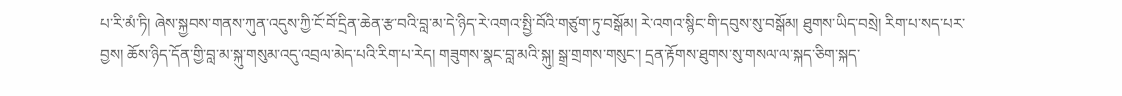པ་རི་མཾ་ཏི། ཞེས་སྐྱབས་གནས་ཀུན་འདུས་ཀྱི་ངོ་བོ་དྲིན་ཆེན་རྩ་བའི་བླ་མ་དེ་ཉིད་རེ་འགའ་སྤྱི་བོའི་གཙུག་ཏུ་བསྒོམ། རེ་འགའ་སྙིང་གི་དབུས་སུ་བསྒོམ། ཐུགས་ཡིད་བསྲེ། རིག་པ་སད་པར་བྱས། ཆོས་ཉིད་དོན་གྱི་བླ་མ་སྐུ་གསུམ་འདུ་འབྲལ་མེད་པའི་རིག་པ་རེད། གཟུགས་སྣང་བླ་མའི་སྐུ། སྒྲ་གྲགས་གསུང་། དྲན་རྟོགས་ཐུགས་སུ་གསལ་ལ་སྐད་ཅིག་སྐད་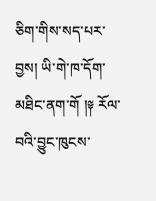ཅིག་གིས་སད་པར་བྱས། ཡི་གེ་ཁ་དོག་མཐིང་ནག་གོ །༈ རོལ་བའི་བྱུང་ཁུངས་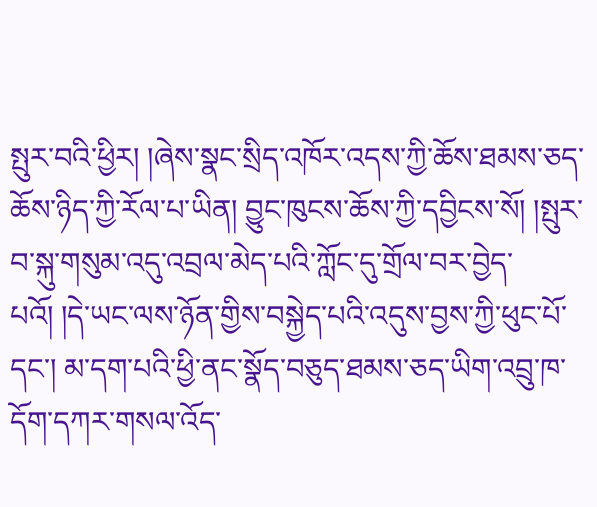སྤུར་བའི་ཕྱིར། །ཞེས་སྣང་སྲིད་འཁོར་འདས་ཀྱི་ཆོས་ཐམས་ཅད་ཆོས་ཉིད་ཀྱི་རོལ་པ་ཡིན། བྱུང་ཁུངས་ཆོས་ཀྱི་དབྱིངས་སོ། །སྤུར་བ་སྐུ་གསུམ་འདུ་འབྲལ་མེད་པའི་ཀློང་དུ་གྲོལ་བར་བྱེད་པའོ། །དེ་ཡང་ལས་ཉོན་གྱིས་བསྐྱེད་པའི་འདུས་བྱས་ཀྱི་ཕུང་པོ་དང་། མ་དག་པའི་ཕྱི་ནང་སྣོད་བཅུད་ཐམས་ཅད་ཡིག་འབྲུ་ཁ་དོག་དཀར་གསལ་འོད་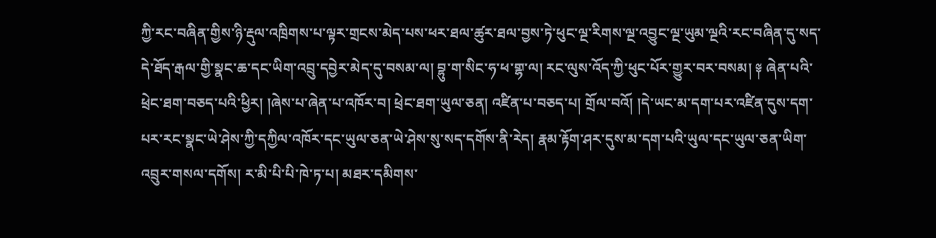ཀྱི་རང་བཞིན་གྱིས་ཉི་རྡུལ་འཁྲིགས་པ་ལྟར་གྲངས་མེད་པས་ཕར་ཐལ་ཚུར་ཐལ་བྱས་ཏེ་ཕུང་ལྔ་རིགས་ལྔ་འབྱུང་ལྔ་ཡུམ་ལྔའི་རང་བཞིན་དུ་སད་དེ་ཐོད་རྒལ་གྱི་སྣང་ཆ་དང་ཡིག་འབྲུ་དབྱེར་མེད་དུ་བསམ་ལ། བྷུ་ག་སིང་ཧ་ཕ་གྷ་ལ། རང་ལུས་འོད་ཀྱི་ཕུང་པོར་གྱུར་བར་བསམ། ༈ ཞེན་པའི་ཕྲེང་ཐག་བཅད་པའི་ཕྱིར། །ཞེས་པ་ཞེན་པ་འཁོར་བ། ཕྲེང་ཐག་ཡུལ་ཅན། འཛིན་པ་བཅད་པ། གྲོལ་བའོ། །དེ་ཡང་མ་དག་པར་འཛིན་དུས་དག་པར་རང་སྣང་ཡེ་ཤེས་ཀྱི་དཀྱིལ་འཁོར་དང་ཡུལ་ཅན་ཡེ་ཤེས་སུ་སད་དགོས་ནི་རེད། རྣམ་རྟོག་ཤར་དུས་མ་དག་པའི་ཡུལ་དང་ཡུལ་ཅན་ཡིག་འབྲུར་གསལ་དགོས། ར་མི་པི་པི་ཁེ་ཏ་པ། མཐར་དམིགས་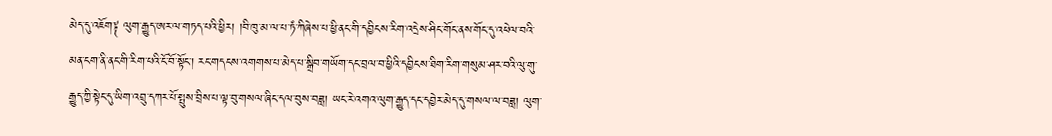མེད་དུ་འཇོག༈ ལུག་རྒྱུད་ཨར་ལ་གཏད་པའི་ཕྱིར། །བི་ཁུ་མ་ལ་པ་ཏཾ་ཀིཞེས་པ་ཕྱི་ནང་གི་དབྱིངས་རིག་འདྲེས་ཤིང་གོང་ནས་གོང་དུ་འཕེལ་བའི་མན་ངག་ནི་ནང་གི་རིག་པའི་ངོ་བོ་སྟོང་། རང་གདངས་འགགས་པ་མེད་པ་སྒྲིབ་གཡོག་དང་བྲལ་བ་ཕྱིའི་དབྱིངས་ཐིག་རིག་གསུམ་ཤར་བའི་ལུ་གུ་རྒྱུད་ཀྱི་སྟེང་དུ་ཡིག་འབྲུ་དཀར་པོ་སྤུས་བྲིས་པ་ལྟ་བུ་གསལ་ཞིང་དལ་བུས་བཟླ། ཡང་རེ་འགའ་ལུག་རྒྱུད་དང་དབྱེར་མེད་དུ་གསལ་ལ་བཟླ། ལུག་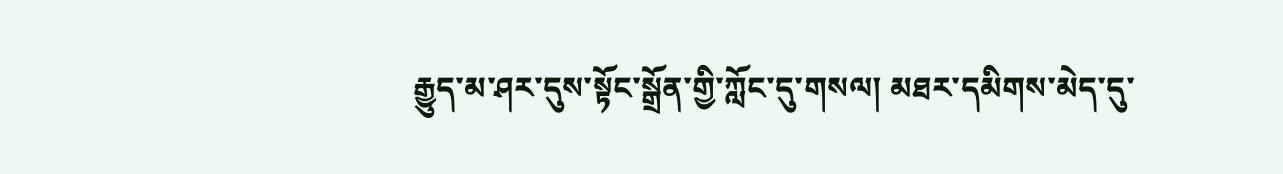རྒྱུད་མ་ཤར་དུས་སྟོང་སྒྲོན་གྱི་ཀློང་དུ་གསལ། མཐར་དམིགས་མེད་དུ་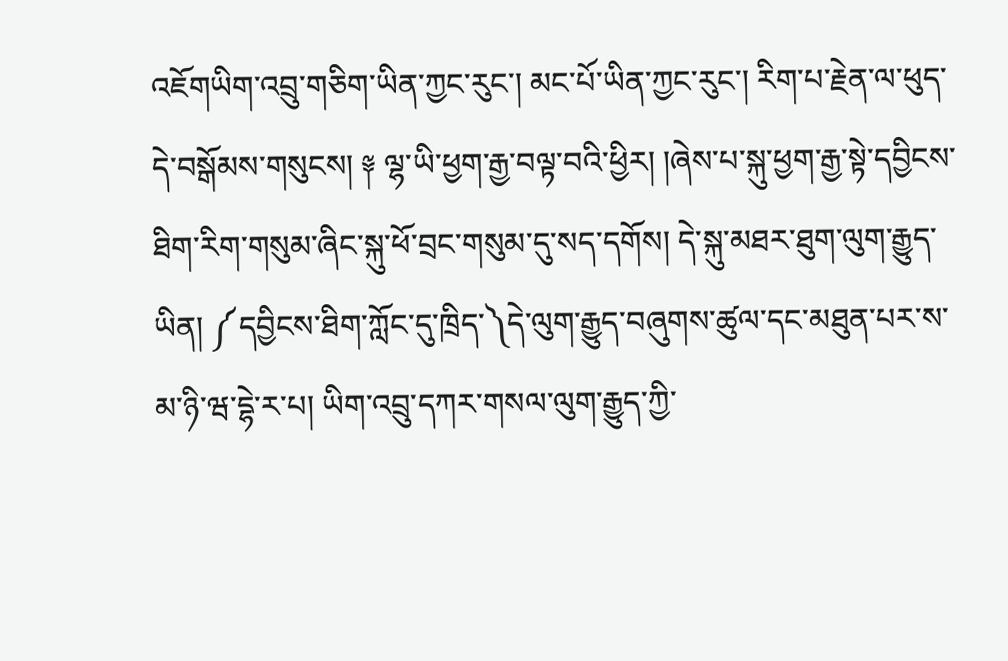འཇོགཡིག་འབྲུ་གཅིག་ཡིན་ཀྱང་རུང་། མང་པོ་ཡིན་ཀྱང་རུང་། རིག་པ་རྗེན་ལ་ཕུད་དེ་བསྒོམས་གསུངས། ༈ ལྷ་ཡི་ཕྱག་རྒྱ་བལྟ་བའི་ཕྱིར། །ཞེས་པ་སྐུ་ཕྱག་རྒྱ་སྟེ་དབྱིངས་ཐིག་རིག་གསུམ་ཞིང་སྐུ་ཕོ་བྲང་གསུམ་དུ་སད་དགོས། དེ་སྐུ་མཐར་ཐུག་ལུག་རྒྱུད་ཡིན། ༼དབྱིངས་ཐིག་ཀློང་དུ་ཁྲིད་༽དེ་ལུག་རྒྱུད་བཞུགས་ཚུལ་དང་མཐུན་པར་ས་མ་ཉི་ཝ་དྷེ་ར་པ། ཡིག་འབྲུ་དཀར་གསལ་ལུག་རྒྱུད་ཀྱི་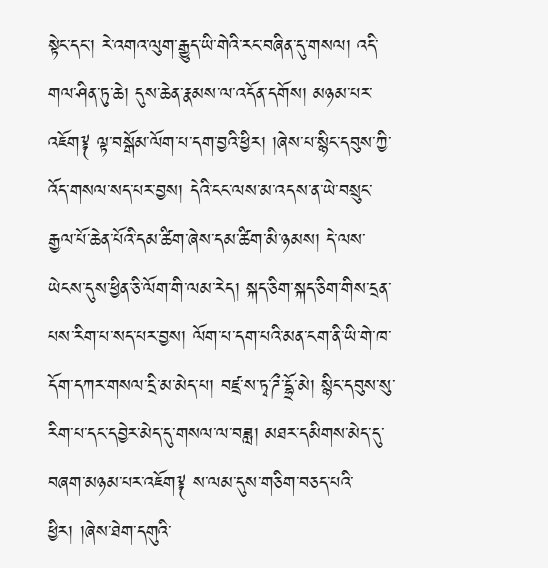སྟེང་དང་། རེ་འགའ་ལུག་རྒྱུད་ཡི་གེའི་རང་བཞིན་དུ་གསལ། འདི་གལ་ཤིན་ཏུ་ཆེ། དུས་ཆེན་རྣམས་ལ་འདོན་དགོས། མཉམ་པར་འཇོག༈ ལྟ་བསྒོམ་ལོག་པ་དག་བྱའི་ཕྱིར། །ཞེས་པ་སྙིང་དབུས་ཀྱི་འོད་གསལ་སད་པར་བྱས། དེའི་ངང་ལས་མ་འདས་ན་ཡེ་བསྲུང་རྒྱལ་པོ་ཆེན་པོའི་དམ་ཚིག་ཞེས་དམ་ཚིག་མི་ཉམས། དེ་ལས་ཡེངས་དུས་ཕྱིན་ཅི་ལོག་གི་ལམ་རེད། སྐད་ཅིག་སྐད་ཅིག་གིས་དྲན་པས་རིག་པ་སད་པར་བྱས། ལོག་པ་དག་པའི་མན་ངག་ནི་ཡི་གེ་ཁ་དོག་དཀར་གསལ་དྲི་མ་མེད་པ། བཛྲ་ས་ཏྭ་ཌྀ་དྷྲོ་མེ། སྙིང་དབུས་སུ་རིག་པ་དང་དབྱེར་མེད་དུ་གསལ་ལ་བཟླ། མཐར་དམིགས་མེད་དུ་བཞག་མཉམ་པར་འཇོག༈ ས་ལམ་དུས་གཅིག་བཅད་པའི་ཕྱིར། །ཞེས་ཐེག་དགུའི་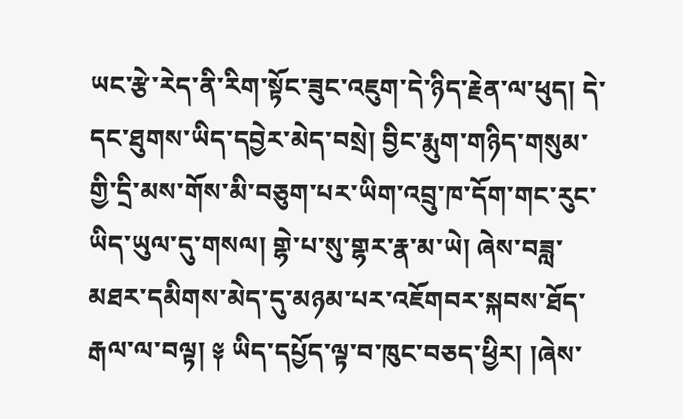ཡང་རྩེ་རེད་ནི་རིག་སྟོང་ཟུང་འཇུག་དེ་ཉིད་རྗེན་ལ་ཕུད། དེ་དང་ཐུགས་ཡིད་དབྱེར་མེད་བསྲེ། བྱིང་རྨུག་གཉིད་གསུམ་གྱི་དྲི་མས་གོས་མི་བཅུག་པར་ཡིག་འབྲུ་ཁ་དོག་གང་རུང་ཡིད་ཡུལ་དུ་གསལ། གྷེ་པ་སུ་གྷར་རྣ་མ་ཡེ། ཞེས་བཟླ་མཐར་དམིགས་མེད་དུ་མཉམ་པར་འཇོགབར་སྐབས་ཐོད་རྒལ་ལ་བལྟ། ༈ ཡིད་དཔྱོད་ལྟ་བ་ཁུང་བཅད་ཕྱིར། །ཞེས་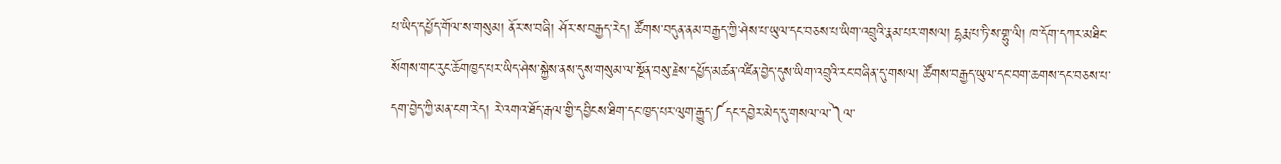པ་ཡིད་དཔྱོད་གོལ་ས་གསུམ། ནོར་ས་བཞི། ཤོར་ས་བརྒྱད་རེད། ཚོགས་བདུན་ནམ་བརྒྱད་ཀྱི་ཤེས་པ་ཡུལ་དང་བཅས་པ་ཡིག་འབྲུའི་རྣམ་པར་གསལ། དྷརྨ་པ་ཏི་ས་གྷུ་ལི། ཁ་དོག་དཀར་མཐིང་སོགས་གང་རུང་ཆོགཁྱད་པར་ཡིད་ཤེས་སྐྱེས་ནས་དུས་གསུམ་ལ་སྔོན་བསུ་རྗེས་དཔྱོད་མཚན་འཛིན་བྱེད་དུས་ཡིག་འབྲུའི་རང་བཞིན་དུ་གསལ། ཚོགས་བརྒྱད་ཡུལ་དང་བག་ཆགས་དང་བཅས་པ་དག་བྱེད་ཀྱི་མན་ངག་རེད། རེ་འགའ་ཐོད་རྒལ་གྱི་དབྱིངས་ཐིག་དང་ཁྱད་པར་ལུག་རྒྱུད་༼དང་དབྱེར་མེད་དུ་གསལ་ལ་༽ལ་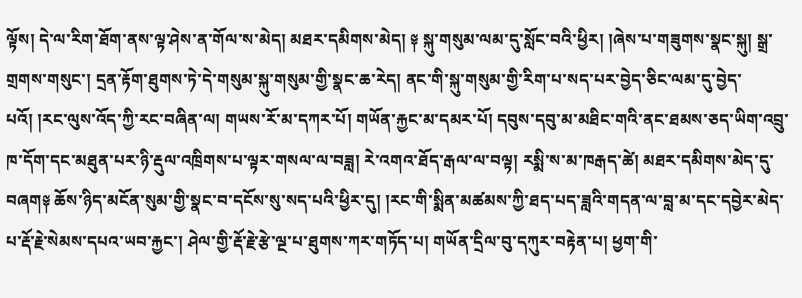ལྟོས། དེ་ལ་རིག་ཐོག་ནས་ལྟ་ཤེས་ན་གོལ་ས་མེད། མཐར་དམིགས་མེད། ༈ སྐུ་གསུམ་ལམ་དུ་སློང་བའི་ཕྱིར། །ཞེས་པ་གཟུགས་སྣང་སྐུ། སྒྲ་གྲགས་གསུང་། དྲན་རྟོག་ཐུགས་ཏེ་དེ་གསུམ་སྐུ་གསུམ་གྱི་སྣང་ཆ་རེད། ནང་གི་སྐུ་གསུམ་གྱི་རིག་པ་སད་པར་བྱེད་ཅིང་ལམ་དུ་བྱེད་པའོ། །རང་ལུས་འོད་ཀྱི་རང་བཞིན་ལ། གཡས་རོ་མ་དཀར་པོ། གཡོན་རྐྱང་མ་དམར་པོ། དབུས་དབུ་མ་མཐིང་གའི་ནང་ཐམས་ཅད་ཡིག་འབྲུ་ཁ་དོག་དང་མཐུན་པར་ཉི་རྡུལ་འཁྲིགས་པ་ལྟར་གསལ་ལ་བཟླ། རེ་འགའ་ཐོད་རྒལ་ལ་བལྟ། རསྨི་ས་མ་ཁརྒད་ཚེ། མཐར་དམིགས་མེད་དུ་བཞག༈ ཆོས་ཉིད་མངོན་སུམ་གྱི་སྣང་བ་དངོས་སུ་སད་པའི་ཕྱིར་དུ། །རང་གི་སྨིན་མཚམས་ཀྱི་ཐད་པད་ཟླའི་གདན་ལ་བླ་མ་དང་དབྱེར་མེད་པ་རྡོ་རྗེ་སེམས་དཔའ་ཡབ་རྐྱང་། ཤེལ་གྱི་རྡོ་རྗེ་རྩེ་ལྔ་པ་ཐུགས་ཀར་གཏོད་པ། གཡོན་དྲིལ་བུ་དཀུར་བརྟེན་པ། ཕྱག་གི་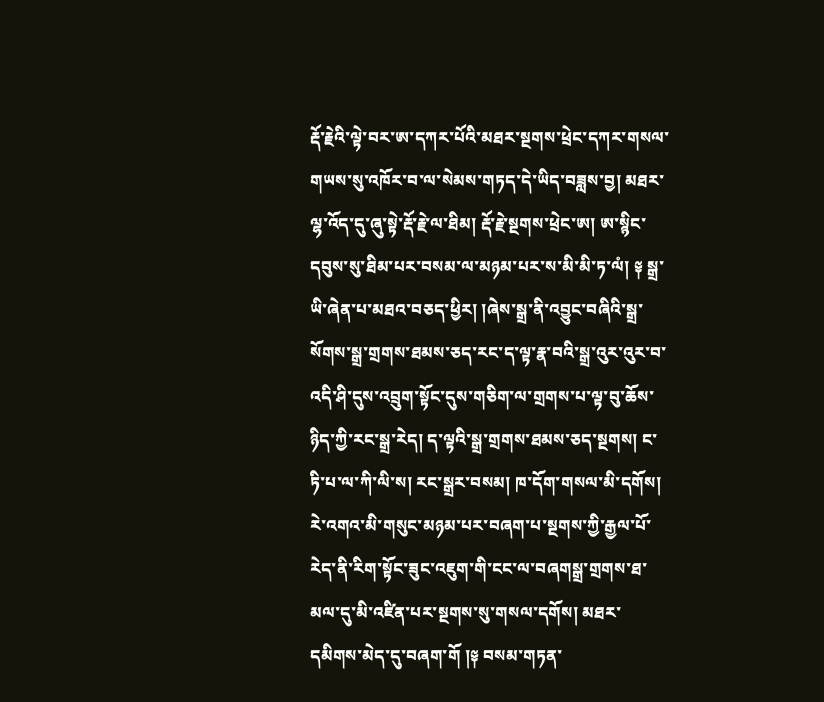རྡོ་རྗེའི་ལྟེ་བར་ཨ་དཀར་པོའི་མཐར་སྔགས་ཕྲེང་དཀར་གསལ་གཡས་སུ་འཁོར་བ་ལ་སེམས་གཏད་དེ་ཡིད་བཟླས་བྱ། མཐར་ལྷ་འོད་དུ་ཞུ་སྟེ་རྡོ་རྗེ་ལ་ཐིམ། རྡོ་རྗེ་སྔགས་ཕྲེང་ཨ། ཨ་སྙིང་དབུས་སུ་ཐིམ་པར་བསམ་ལ་མཉམ་པར་ས་མི་མི་ཏ་ལཾ། ༈ སྒྲ་ཡི་ཞེན་པ་མཐའ་བཅད་ཕྱིར། །ཞེས་སྒྲ་ནི་འབྱུང་བཞིའི་སྒྲ་སོགས་སྒྲ་གྲགས་ཐམས་ཅད་རང་ད་ལྟ་རྣ་བའི་སྒྲ་འུར་འུར་བ་འདི་ཤི་དུས་འབྲུག་སྟོང་དུས་གཅིག་ལ་གྲགས་པ་ལྟ་བུ་ཆོས་ཉིད་ཀྱི་རང་སྒྲ་རེད། ད་ལྟའི་སྒྲ་གྲགས་ཐམས་ཅད་སྔགས། ང་ཏི་པ་ལ་ཀི་ལི་ས། རང་སྒྲར་བསམ། ཁ་དོག་གསལ་མི་དགོས། རེ་འགའ་མི་གསུང་མཉམ་པར་བཞག་པ་སྔགས་ཀྱི་རྒྱལ་པོ་རེད་ནི་རིག་སྟོང་ཟུང་འཇུག་གི་ངང་ལ་བཞགསྒྲ་གྲགས་ཐ་མལ་དུ་མི་འཛིན་པར་སྔགས་སུ་གསལ་དགོས། མཐར་དམིགས་མེད་དུ་བཞག་གོ །༈ བསམ་གཏན་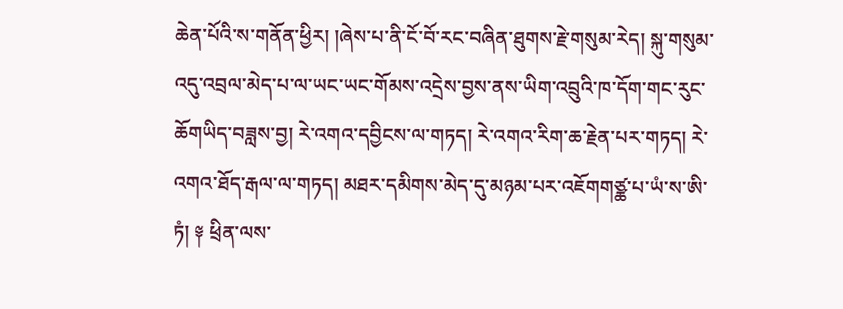ཆེན་པོའི་ས་གནོན་ཕྱིར། །ཞེས་པ་ནི་ངོ་བོ་རང་བཞིན་ཐུགས་རྗེ་གསུམ་རེད། སྐུ་གསུམ་འདུ་འབྲལ་མེད་པ་ལ་ཡང་ཡང་གོམས་འདྲེས་བྱས་ནས་ཡིག་འབྲུའི་ཁ་དོག་གང་རུང་ཆོགཡིད་བཟླས་བྱ། རེ་འགའ་དབྱིངས་ལ་གཏད། རེ་འགའ་རིག་ཆ་རྗེན་པར་གཏད། རེ་འགའ་ཐོད་རྒལ་ལ་གཏད། མཐར་དམིགས་མེད་དུ་མཉམ་པར་འཇོགགཙྪ་པ་ཡཾ་ས་ཨི་ཏཾ། ༈ ཕྲིན་ལས་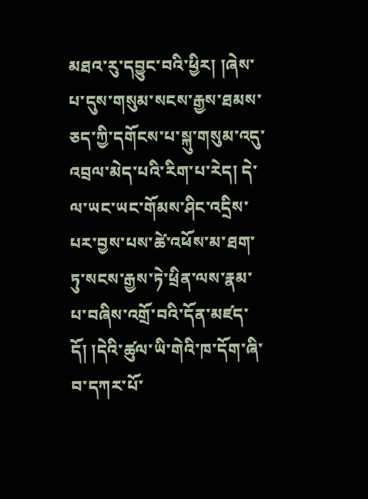མཐའ་རུ་དབྱུང་བའི་ཕྱིར། །ཞེས་པ་དུས་གསུམ་སངས་རྒྱས་ཐམས་ཅད་ཀྱི་དགོངས་པ་སྐུ་གསུམ་འདུ་འབྲལ་མེད་པའི་རིག་པ་རེད། དེ་ལ་ཡང་ཡང་གོམས་ཤིང་འདྲིས་པར་བྱས་པས་ཚེ་འཕོས་མ་ཐག་ཏུ་སངས་རྒྱས་ཏེ་ཕྲིན་ལས་རྣམ་པ་བཞིས་འགྲོ་བའི་དོན་མཛད་དོ། །དེའི་ཚུལ་ཡི་གེའི་ཁ་དོག་ཞི་བ་དཀར་པོ་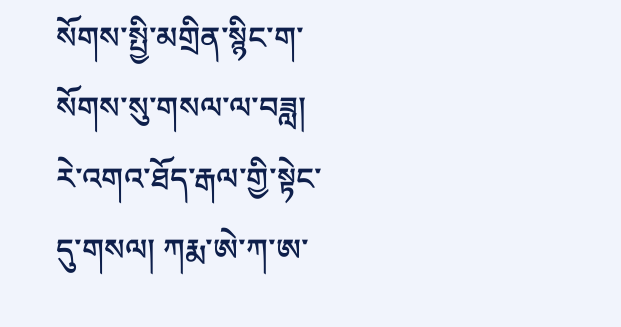སོགས་སྤྱི་མགྲིན་སྙིང་ག་སོགས་སུ་གསལ་ལ་བཟླ། རེ་འགའ་ཐོད་རྒལ་གྱི་སྟེང་དུ་གསལ། ཀརྨ་ཨེ་ཀ་ཨ་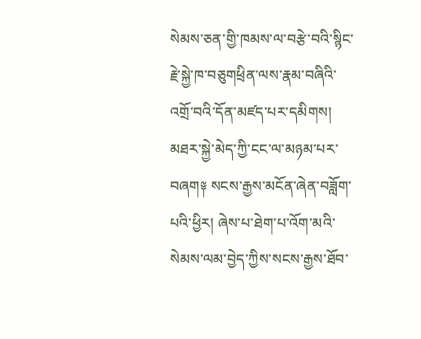སེམས་ཅན་གྱི་ཁམས་ལ་བརྩེ་བའི་སྙིང་རྗེ་སྐྱེ་ཁ་བཅུགཕྲིན་ལས་རྣམ་བཞིའི་འགྲོ་བའི་དོན་མཛད་པར་དམིགས། མཐར་སྐྱེ་མེད་ཀྱི་ངང་ལ་མཉམ་པར་བཞག༈ སངས་རྒྱས་མངོན་ཞེན་བཟློག་པའི་ཕྱིར། ཞེས་པ་ཐེག་པ་འོག་མའི་སེམས་ལམ་བྱེད་ཀྱིས་སངས་རྒྱས་ཐོབ་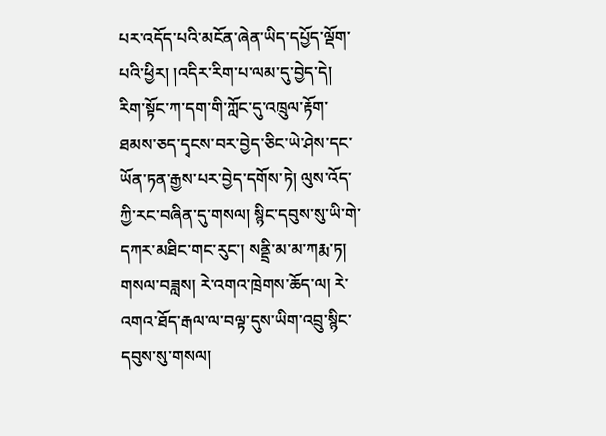པར་འདོད་པའི་མངོན་ཞེན་ཡིད་དཔྱོད་ལྡོག་པའི་ཕྱིར། །འདིར་རིག་པ་ལམ་དུ་བྱེད་དེ། རིག་སྟོང་ཀ་དག་གི་ཀློང་དུ་འཁྲུལ་རྟོག་ཐམས་ཅད་དྭངས་བར་བྱེད་ཅིང་ཡེ་ཤེས་དང་ཡོན་ཏན་རྒྱས་པར་བྱེད་དགོས་ཏེ། ལུས་འོད་ཀྱི་རང་བཞིན་དུ་གསལ། སྙིང་དབུས་སུ་ཡི་གེ་དཀར་མཐིང་གང་རུང་། སནྡྲི་མ་མ་ཀརྨ་ཏ། གསལ་བཟླས། རེ་འགའ་ཁྲེགས་ཆོད་ལ། རེ་འགའ་ཐོད་རྒལ་ལ་བལྟ་དུས་ཡིག་འབྲུ་སྙིང་དབུས་སུ་གསལ།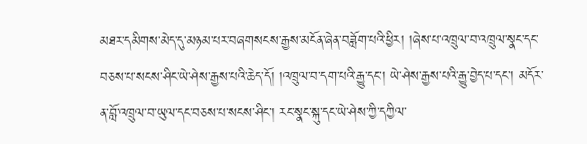མཐར་དམིགས་མེད་དུ་མཉམ་པར་བཞགསངས་རྒྱས་མངོན་ཞེན་བཟློག་པའི་ཕྱིར། །ཞེས་པ་འཁྲུལ་བ་འཁྲུལ་སྣང་དང་བཅས་པ་སངས་ཤིང་ཡེ་ཤེས་རྒྱས་པའི་ཆེད་དོ། །འཁྲུལ་བ་དག་པའི་རྒྱུ་དང་། ཡེ་ཤེས་རྒྱས་པའི་རྒྱུ་བྱེད་པ་དང་། མདོར་ན་བློ་འཁྲུལ་བ་ཡུལ་དང་བཅས་པ་སངས་ཤིང་། རང་སྣང་སྐུ་དང་ཡེ་ཤེས་ཀྱི་དཀྱིལ་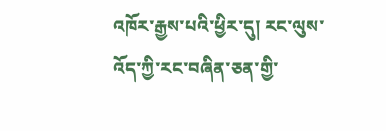འཁོར་རྒྱས་པའི་ཕྱིར་དུ། རང་ལུས་འོད་ཀྱི་རང་བཞིན་ཅན་གྱི་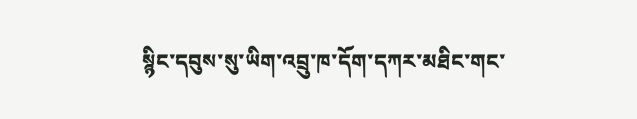སྙིང་དབུས་སུ་ཡིག་འབྲུ་ཁ་དོག་དཀར་མཐིང་གང་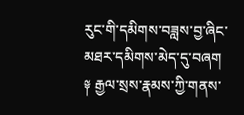རུང་གི་དམིགས་བཟླས་བྱ་ཞིང་མཐར་དམིགས་མེད་དུ་བཞག
༈ རྒྱལ་སྲས་རྣམས་ཀྱི་གནས་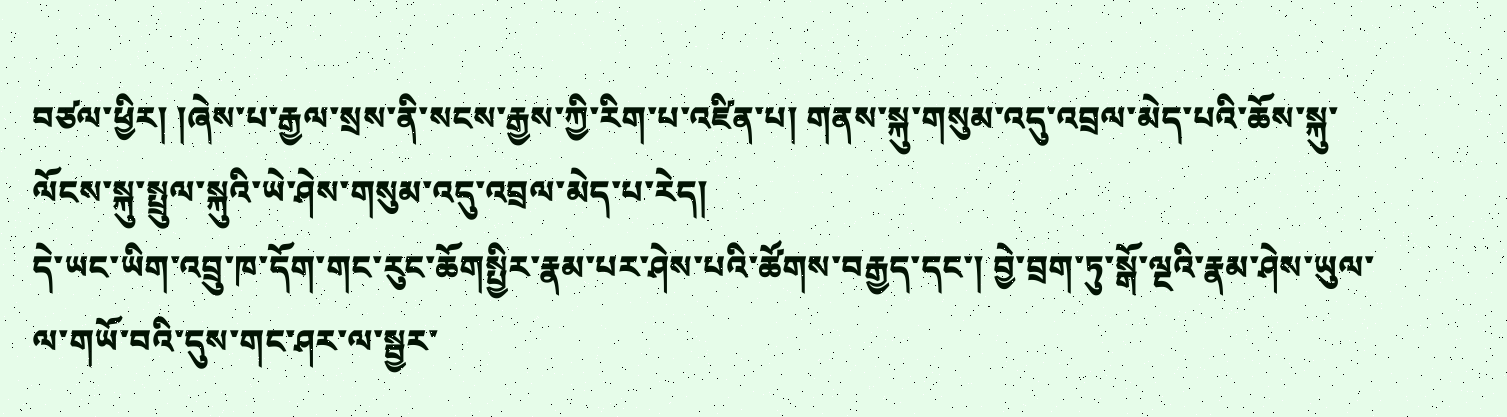བཙལ་ཕྱིར། །ཞེས་པ་རྒྱལ་སྲས་ནི་སངས་རྒྱས་ཀྱི་རིག་པ་འཛིན་པ། གནས་སྐུ་གསུམ་འདུ་འབྲལ་མེད་པའི་ཆོས་སྐུ་ལོངས་སྐུ་སྤྲུལ་སྐུའི་ཡེ་ཤེས་གསུམ་འདུ་འབྲལ་མེད་པ་རེད།
དེ་ཡང་ཡིག་འབྲུ་ཁ་དོག་གང་རུང་ཆོགསྤྱིར་རྣམ་པར་ཤེས་པའི་ཚོགས་བརྒྱད་དང་། བྱེ་བྲག་ཏུ་སྒོ་ལྔའི་རྣམ་ཤེས་ཡུལ་ལ་གཡོ་བའི་དུས་གང་ཤར་ལ་སྦྱར་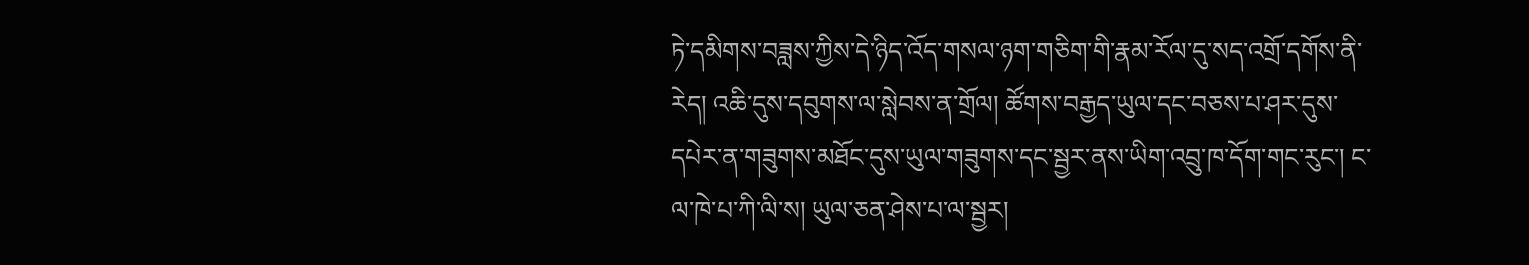ཏེ་དམིགས་བཟླས་ཀྱིས་དེ་ཉིད་འོད་གསལ་ཉག་གཅིག་གི་རྣམ་རོལ་དུ་སད་འགྲོ་དགོས་ནི་རེད། འཆི་དུས་དབུགས་ལ་སླེབས་ན་གྲོལ། ཚོགས་བརྒྱད་ཡུལ་དང་བཅས་པ་ཤར་དུས་དཔེར་ན་གཟུགས་མཐོང་དུས་ཡུལ་གཟུགས་དང་སྦྱར་ནས་ཡིག་འབྲུ་ཁ་དོག་གང་རུང་། ང་ལ་ཁེ་པ་ཀི་ལི་ས། ཡུལ་ཅན་ཤེས་པ་ལ་སྦྱར།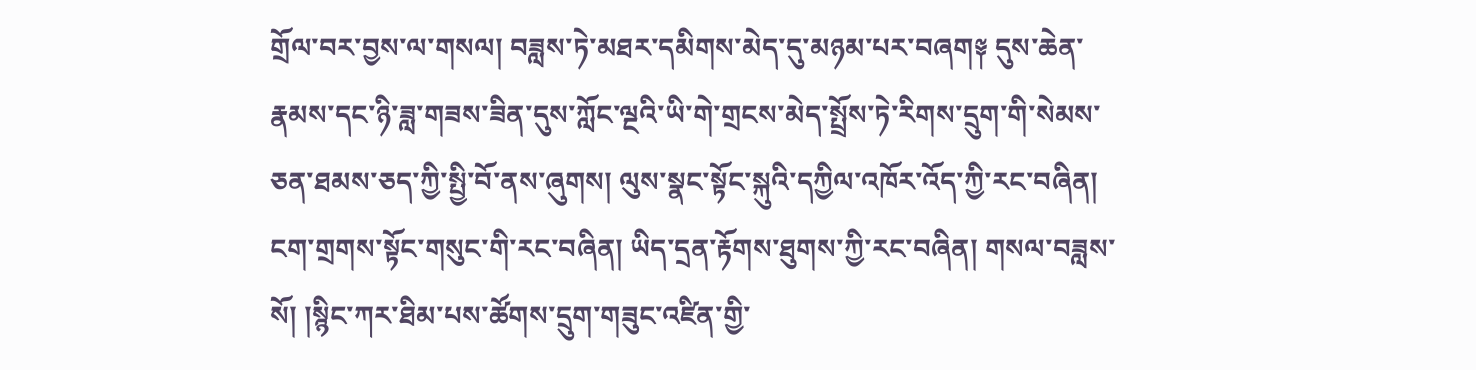གྲོལ་བར་བྱས་ལ་གསལ། བཟླས་ཏེ་མཐར་དམིགས་མེད་དུ་མཉམ་པར་བཞག༈ དུས་ཆེན་རྣམས་དང་ཉི་ཟླ་གཟས་ཟིན་དུས་ཀློང་ལྔའི་ཡི་གེ་གྲངས་མེད་སྤྲོས་ཏེ་རིགས་དྲུག་གི་སེམས་ཅན་ཐམས་ཅད་ཀྱི་སྤྱི་བོ་ནས་ཞུགས། ལུས་སྣང་སྟོང་སྐུའི་དཀྱིལ་འཁོར་འོད་ཀྱི་རང་བཞིན། ངག་གྲགས་སྟོང་གསུང་གི་རང་བཞིན། ཡིད་དྲན་རྟོགས་ཐུགས་ཀྱི་རང་བཞིན། གསལ་བཟླས་སོ། །སྙིང་ཀར་ཐིམ་པས་ཚོགས་དྲུག་གཟུང་འཛིན་གྱི་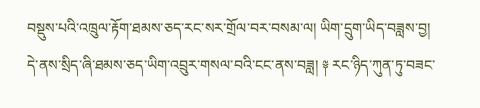བསྡུས་པའི་འཁྲུལ་རྟོག་ཐམས་ཅད་རང་སར་གྲོལ་བར་བསམ་ལ། ཡིག་དྲུག་ཡིད་བཟླས་བྱ། དེ་ནས་སྲིད་ཞི་ཐམས་ཅད་ཡིག་འབྲུར་གསལ་བའི་ངང་ནས་བཟླ། ༈ རང་ཉིད་ཀུན་ཏུ་བཟང་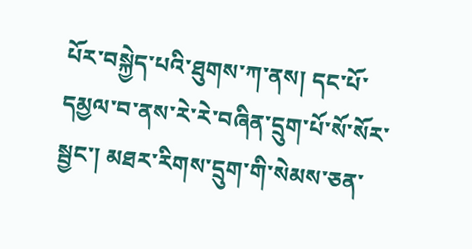པོར་བསྐྱེད་པའི་ཐུགས་ཀ་ནས། དང་པོ་དམྱལ་བ་ནས་རེ་རེ་བཞིན་དྲུག་པོ་སོ་སོར་སྦྱང་། མཐར་རིགས་དྲུག་གི་སེམས་ཅན་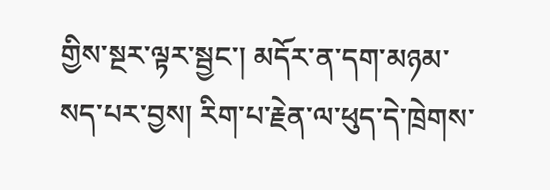གྱིས་སྔར་ལྟར་སྦྱང་། མདོར་ན་དག་མཉམ་སད་པར་བྱས། རིག་པ་རྗེན་ལ་ཕུད་དེ་ཁྲེགས་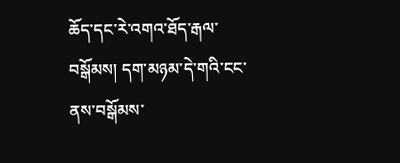ཆོད་དང་རེ་འགའ་ཐོད་རྒལ་བསྒོམས། དག་མཉམ་དེ་གའི་ངང་ནས་བསྒོམས་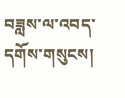བཟླས་ལ་འབད་དགོས་གསུངས།